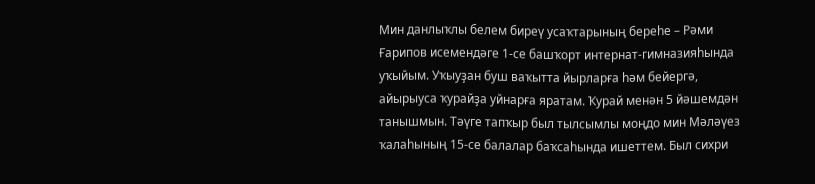Мин данлыҡлы белем биреү усаҡтарының береһе – Рәми Ғарипов исемендәге 1-се башҡорт интернат-гимназияһында уҡыйым. Уҡыуҙан буш ваҡытта йырларға һәм бейергә, айырыуса ҡурайҙа уйнарға яратам. Ҡурай менән 5 йәшемдән танышмын. Тәүге тапҡыр был тылсымлы моңдо мин Мәләүез ҡалаһының 15-се балалар баҡсаһында ишеттем. Был сихри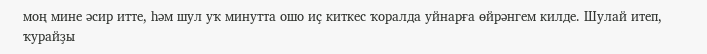моң мине әсир итте, һәм шул уҡ минутта ошо иҫ киткес ҡоралда уйнарға өйрәнгем килде. Шулай итеп, ҡурайҙы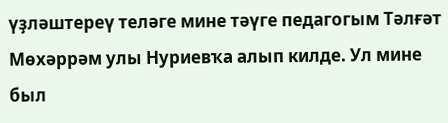үҙләштереү теләге мине тәүге педагогым Тәлғәт Мөхәррәм улы Нуриевҡа алып килде. Ул мине был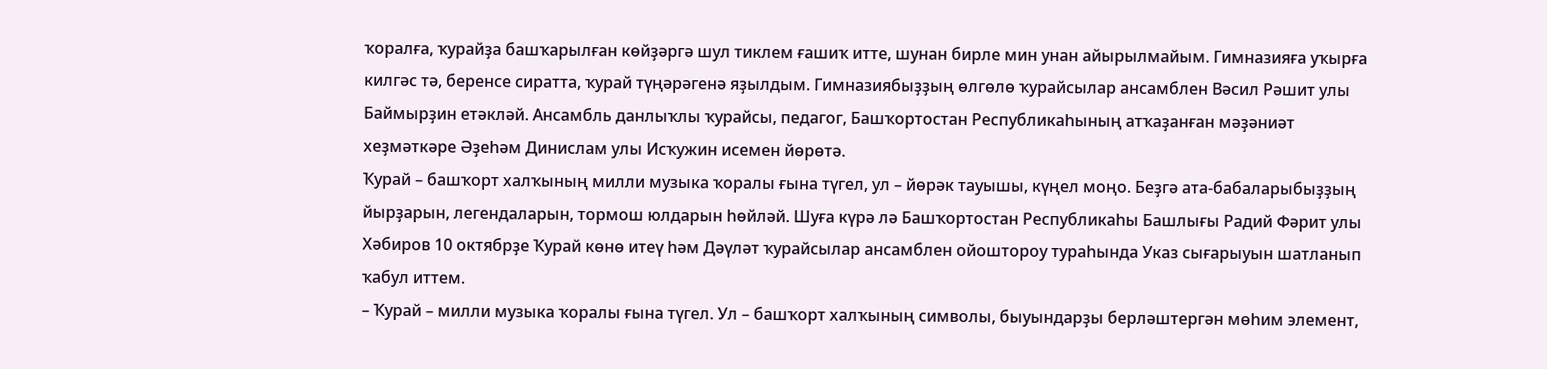ҡоралға, ҡурайҙа башҡарылған көйҙәргә шул тиклем ғашиҡ итте, шунан бирле мин унан айырылмайым. Гимназияға уҡырға килгәс тә, беренсе сиратта, ҡурай түңәрәгенә яҙылдым. Гимназиябыҙҙың өлгөлө ҡурайсылар ансамблен Вәсил Рәшит улы Баймырҙин етәкләй. Ансамбль данлыҡлы ҡурайсы, педагог, Башҡортостан Республикаһының атҡаҙанған мәҙәниәт хеҙмәткәре Әҙеһәм Динислам улы Исҡужин исемен йөрөтә.
Ҡурай – башҡорт халҡының милли музыка ҡоралы ғына түгел, ул – йөрәк тауышы, күңел моңо. Беҙгә ата-бабаларыбыҙҙың йырҙарын, легендаларын, тормош юлдарын һөйләй. Шуға күрә лә Башҡортостан Республикаһы Башлығы Радий Фәрит улы Хәбиров 10 октябрҙе Ҡурай көнө итеү һәм Дәүләт ҡурайсылар ансамблен ойоштороу тураһында Указ сығарыуын шатланып ҡабул иттем.
– Ҡурай – милли музыка ҡоралы ғына түгел. Ул – башҡорт халҡының символы, быуындарҙы берләштергән мөһим элемент,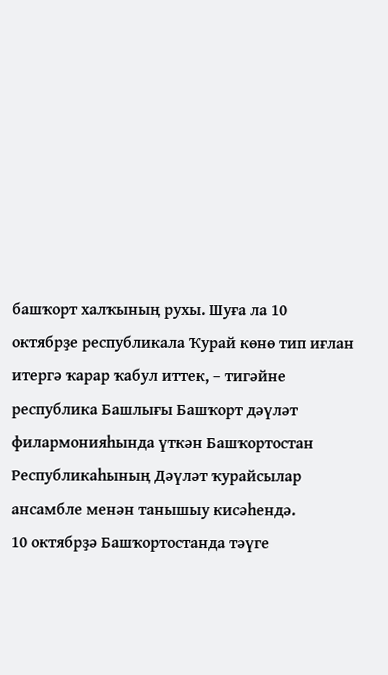башҡорт халҡының рухы. Шуға ла 10 октябрҙе республикала Ҡурай көнө тип иғлан итергә ҡарар ҡабул иттек, – тигәйне республика Башлығы Башҡорт дәүләт филармонияһында үткән Башҡортостан Республикаһының Дәүләт ҡурайсылар ансамбле менән танышыу кисәһендә.
10 октябрҙә Башҡортостанда тәүге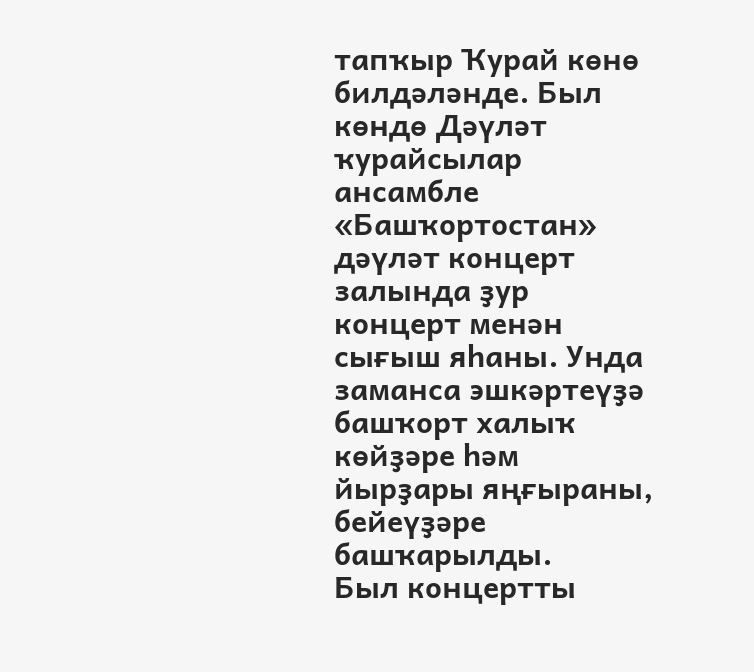тапҡыр Ҡурай көнө билдәләнде. Был көндө Дәүләт ҡурайсылар ансамбле «Башҡортостан» дәүләт концерт залында ҙур концерт менән сығыш яһаны. Унда заманса эшкәртеүҙә башҡорт халыҡ көйҙәре һәм йырҙары яңғыраны, бейеүҙәре башҡарылды.
Был концертты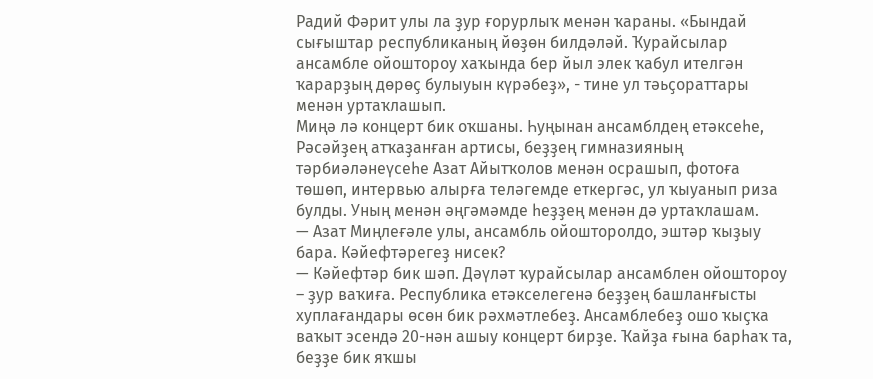Радий Фәрит улы ла ҙур ғорурлыҡ менән ҡараны. «Бындай сығыштар республиканың йөҙөн билдәләй. Ҡурайсылар ансамбле ойоштороу хаҡында бер йыл элек ҡабул ителгән ҡарарҙың дөрөҫ булыуын күрәбеҙ», - тине ул тәьҫораттары менән уртаҡлашып.
Миңә лә концерт бик оҡшаны. Һуңынан ансамблдең етәксеһе, Рәсәйҙең атҡаҙанған артисы, беҙҙең гимназияның тәрбиәләнеүсеһе Азат Айытҡолов менән осрашып, фотоға төшөп, интервью алырға теләгемде еткергәс, ул ҡыуанып риза булды. Уның менән әңгәмәмде һеҙҙең менән дә уртаҡлашам.
— Азат Миңлеғәле улы, ансамбль ойошторолдо, эштәр ҡыҙыу бара. Кәйефтәрегеҙ нисек?
— Кәйефтәр бик шәп. Дәүләт ҡурайсылар ансамблен ойоштороу – ҙур ваҡиға. Республика етәкселегенә беҙҙең башланғысты хуплағандары өсөн бик рәхмәтлебеҙ. Ансамблебеҙ ошо ҡыҫҡа ваҡыт эсендә 20-нән ашыу концерт бирҙе. Ҡайҙа ғына барһаҡ та, беҙҙе бик яҡшы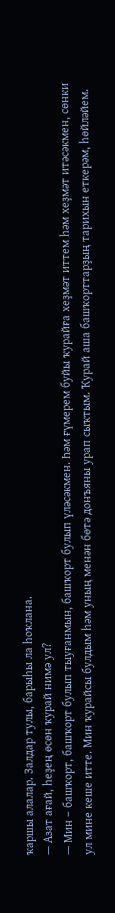ҡаршы алалар. Залдар тулы, барыһы ла һоҡлана.
— Азат ағай, һеҙең өсөн ҡурай нимә ул?
— Мин – башҡорт, башҡорт булып тыуғанмын, башҡорт булып үләсәкмен. Һәм ғүмерем буйы ҡурайға хеҙмәт иттем һәм хеҙмәт итәсәкмен, сөнки ул мине кеше итте. Мин ҡурайсы булдым һәм уның менән бөтә донъяны урап сыҡтым. Ҡурай аша башҡорттарҙың тарихын еткерәм, һөйләйем.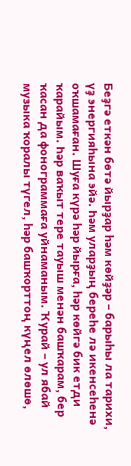Беҙгә еткән бөтә йырҙар һәм көйҙәр – барыһы ла тарихи, үҙ энергияһына эйә. Һәм уларҙың береһе лә икенсеһенә оҡшамаған. Шуға күрә һәр йырға, һәр көйгә бик етди ҡарайым. Һәр ваҡыт тере тауыш менән башҡарам, бер ҡасан да фонограммаға уйнаманым. Ҡурай – ул ябай музыка ҡоралы түгел, һәр башҡорттоң күңел өлөшө,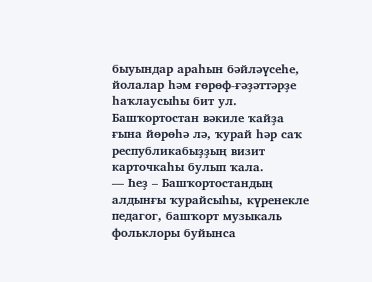быуындар араһын бәйләүсеһе, йолалар һәм ғөрөф-ғәҙәттәрҙе һаҡлаусыһы бит ул. Башҡортостан вәкиле ҡайҙа ғына йөрөһә лә, ҡурай һәр саҡ республикабыҙҙың визит карточкаһы булып ҡала.
— Һеҙ – Башҡортостандың алдынғы ҡурайсыһы, күренекле педагог, башҡорт музыкаль фольклоры буйынса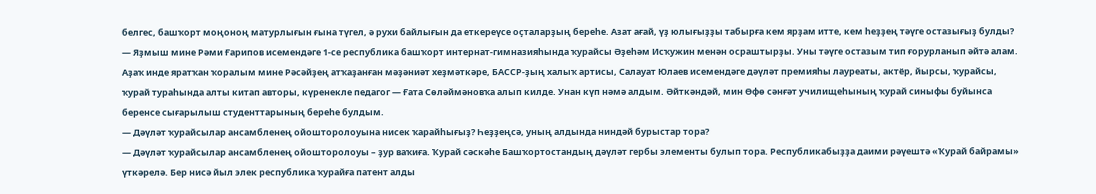белгес, башҡорт моңоноң матурлығын ғына түгел, ә рухи байлығын да еткереүсе оҫталарҙың береһе. Азат ағай, үҙ юлығыҙҙы табырға кем ярҙам итте, кем һеҙҙең тәүге остазығыҙ булды?
— Яҙмыш мине Рәми Ғарипов исемендәге 1-се республика башҡорт интернат-гимназияһында ҡурайсы Әҙеһәм Исҡужин менән осраштырҙы. Уны тәүге остазым тип ғорурланып әйтә алам. Аҙаҡ инде яратҡан ҡоралым мине Рәсәйҙең атҡаҙанған мәҙәниәт хеҙмәткәре, БАССР-ҙың халыҡ артисы, Салауат Юлаев исемендәге дәүләт премияһы лауреаты, актёр, йырсы, ҡурайсы, ҡурай тураһында алты китап авторы, күренекле педагог — Ғата Сөләймәновҡа алып килде. Унан күп нәмә алдым. Әйткәндәй, мин Өфө сәнғәт училищеһының ҡурай синыфы буйынса беренсе сығарылыш студенттарының береһе булдым.
— Дәүләт ҡурайсылар ансамбленең ойошторолоуына нисек ҡарайһығыҙ? Һеҙҙеңсә, уның алдында ниндәй бурыстар тора?
— Дәүләт ҡурайсылар ансамбленең ойошторолоуы – ҙур ваҡиға. Ҡурай сәскәһе Башҡортостандың дәүләт гербы элементы булып тора. Республикабыҙҙа даими рәүештә «Ҡурай байрамы» үткәрелә. Бер нисә йыл элек республика ҡурайға патент алды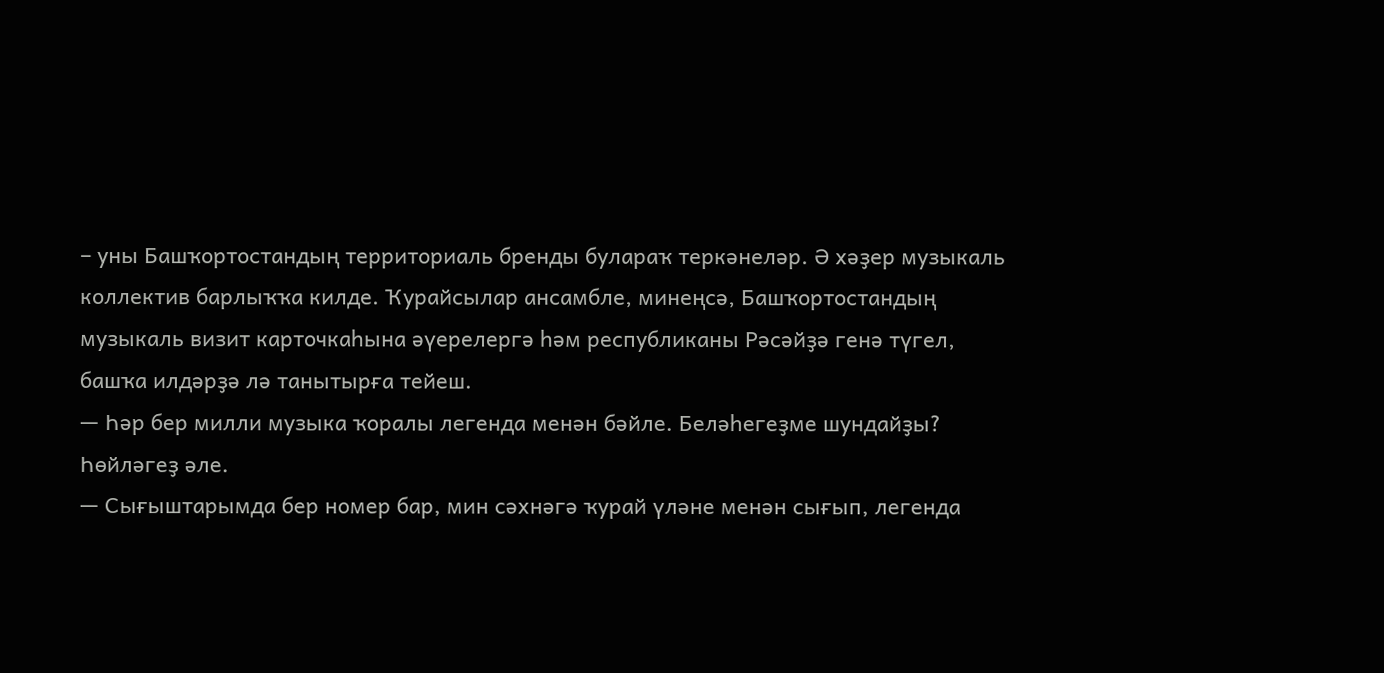– уны Башҡортостандың территориаль бренды булараҡ теркәнеләр. Ә хәҙер музыкаль коллектив барлыҡҡа килде. Ҡурайсылар ансамбле, минеңсә, Башҡортостандың музыкаль визит карточкаһына әүерелергә һәм республиканы Рәсәйҙә генә түгел, башҡа илдәрҙә лә танытырға тейеш.
— Һәр бер милли музыка ҡоралы легенда менән бәйле. Беләһегеҙме шундайҙы? Һөйләгеҙ әле.
— Сығыштарымда бер номер бар, мин сәхнәгә ҡурай үләне менән сығып, легенда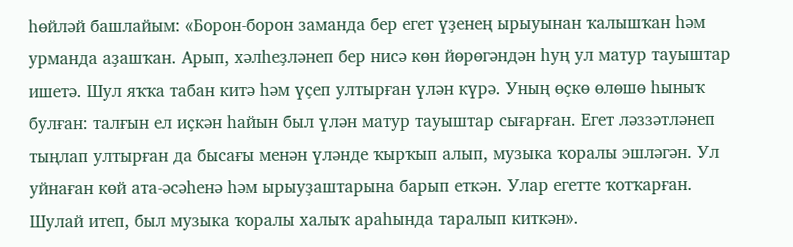һөйләй башлайым: «Борон-борон заманда бер егет үҙенең ырыуынан ҡалышҡан һәм урманда аҙашҡан. Арып, хәлһеҙләнеп бер нисә көн йөрөгәндән һуң ул матур тауыштар ишетә. Шул яҡҡа табан китә һәм үҫеп ултырған үлән күрә. Уның өҫкө өлөшө һыныҡ булған: талғын ел иҫкән һайын был үлән матур тауыштар сығарған. Егет ләззәтләнеп тыңлап ултырған да бысағы менән үләнде ҡырҡып алып, музыка ҡоралы эшләгән. Ул уйнаған көй ата-әсәһенә һәм ырыуҙаштарына барып еткән. Улар егетте ҡотҡарған. Шулай итеп, был музыка ҡоралы халыҡ араһында таралып киткән».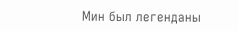Мин был легенданы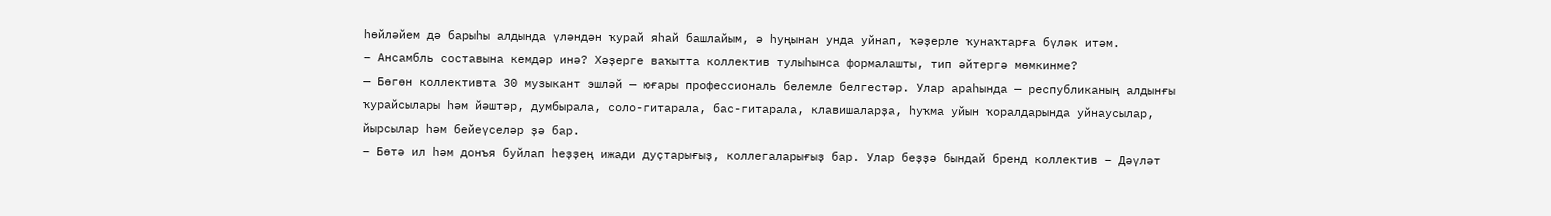һөйләйем дә барыһы алдында үләндән ҡурай яһай башлайым, ә һуңынан унда уйнап, ҡәҙерле ҡунаҡтарға бүләк итәм.
– Ансамбль составына кемдәр инә? Хәҙерге ваҡытта коллектив тулыһынса формалашты, тип әйтергә мөмкинме?
— Бөгөн коллективта 30 музыкант эшләй — юғары профессиональ белемле белгестәр. Улар араһында — республиканың алдынғы ҡурайсылары һәм йәштәр, думбырала, соло-гитарала, бас-гитарала, клавишаларҙа, һуҡма уйын ҡоралдарында уйнаусылар, йырсылар һәм бейеүселәр ҙә бар.
– Бөтә ил һәм донъя буйлап һеҙҙең ижади дуҫтарығыҙ, коллегаларығыҙ бар. Улар беҙҙә бындай бренд коллектив – Дәүләт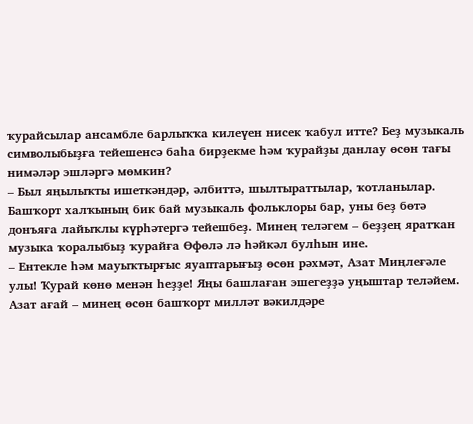ҡурайсылар ансамбле барлыҡҡа килеүен нисек ҡабул итте? Беҙ музыкаль символыбыҙға тейешенсә баһа бирҙекме һәм ҡурайҙы данлау өсөн тағы нимәләр эшләргә мөмкин?
– Был яңылыҡты ишеткәндәр, әлбиттә, шылтыраттылар, ҡотланылар. Башҡорт халҡының бик бай музыкаль фольклоры бар, уны беҙ бөтә донъяға лайыҡлы күрһәтергә тейешбеҙ. Минең теләгем – беҙҙең яратҡан музыка ҡоралыбыҙ ҡурайға Өфөлә лә һәйкәл булһын ине.
– Ентекле һәм мауыҡтырғыс яуаптарығыҙ өсөн рәхмәт, Азат Миңлеғәле улы! Ҡурай көнө менән һеҙҙе! Яңы башлаған эшегеҙҙә уңыштар теләйем.
Азат ағай – минең өсөн башҡорт милләт вәкилдәре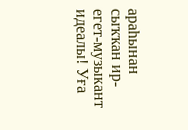араһынан сыҡҡан ир-егет-музыкант идеалы! Уға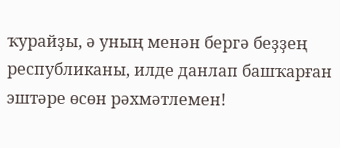ҡурайҙы, ә уның менән бергә беҙҙең республиканы, илде данлап башҡарған эштәре өсөн рәхмәтлемен!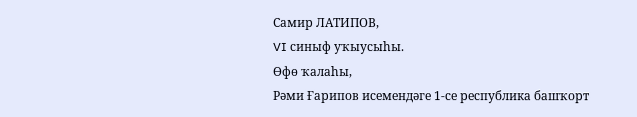Самир ЛАТИПОВ,
VI синыф уҡыусыһы.
Өфө ҡалаһы,
Рәми Ғарипов исемендәге 1-се республика башҡорт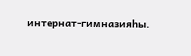интернат-гимназияһы.